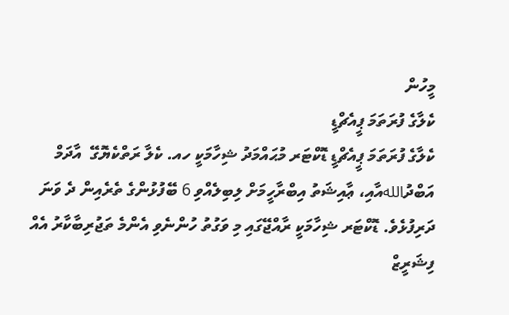މީހުން
ކެލާގެ ފުރަތަމަ ޕީއެޗްޑީ
ކެލާގެ ފުރަތަމަ ޕީއެޗްޑީ ޑޮކްޓަރ މުޙައްމަދު ޝިހާމަކީ ހއ. ކެލާ ރަތްކެޔޮގޭ  އާދަމް އަބްދުاللهއާއި، ޢާއިޝަތު އިބްރާހީމަށް ލިބިލެއްވި 6 ބޭފުޅުންގެ ތެރެއިން ދެ ވަނަ ދަރިފުޅެވެ. ޑޮކްޓަރ ޝިހާމަކީ ރާއްޖޭގައި މި ވަގުތު ހުންނެވި އެންމެ ތަޖުރިބާކާރު އެއް ފިޝަރީޒް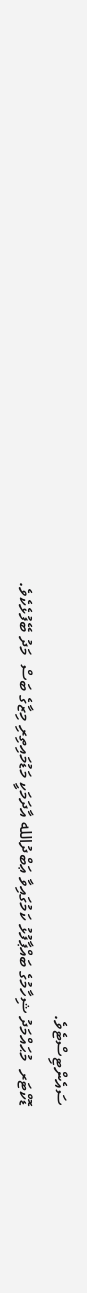ސައެންޓިސްޓެވެ.
ޑޮކްޓަރ  މުޙައްމަދު ޝިހާމުގެ ބައްޕާފުޅު ކަމުގައިވާ ޢަބްދުالله އާދަމަކީ މަޑުމައިތިރި މިޒާގެ ބަސް  މަދު ބޭފުޅެކެވެ.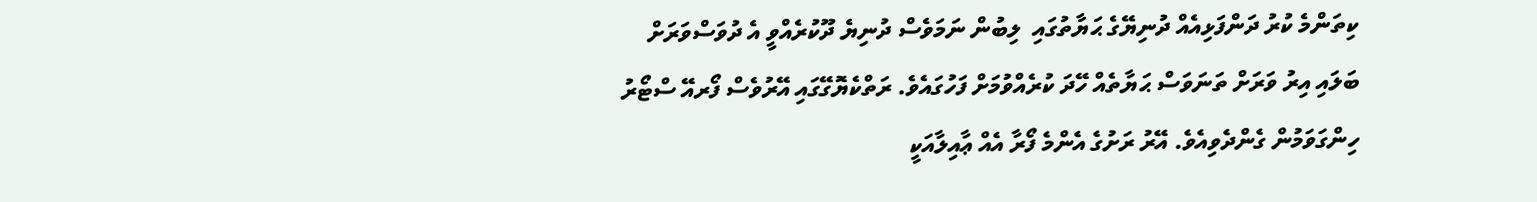ކިތަންމެ ކުރު ދަންފަޅިއެއް ދުނިޔޭގެ ޙަޔާތުގައި  ލިބުން ނަމަވެސް ދުނިޔެ ދޫކުރެއްވީ އެ ދުވަސްވަރަށް ބަލައި އިރު ވަރަށް ތަނަވަސް ޙަޔާތެއް ހޭދަ ކުރެއްވުމަށް ފަހުގައެވެ. ރަތްކެޔޮގޭގައި އޭރުވެސް ފޯރއޭ ސްޓޯރު ހިންގަވަމުން ގެންދެވިއެވެ. އޭރު ރަށުގެ އެންމެ ފޯރާ އެއް ޢާއިލާއަކީ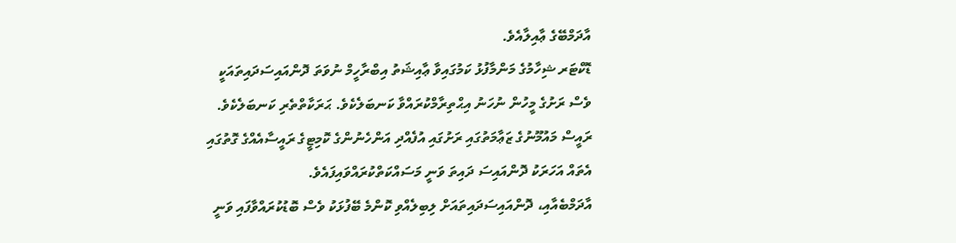އާދަމްބޭގެ ޢާއިލާއެވެ.
ޑޮކްޓަރ ޝިހާމުގެ މަންމާފުޅު ކަމުގައިވާ ޢާއިޝަތު އިބްރާހީމް ނުވަތަ ދޮންއައިސަދައިތައަކީ ވެސް ރަށުގެ މީހުން ނުހަނު އިޙްތިރާމްކުރައްވާ ކަނބަލެކެވެ. ޙަރަކާތްތެރި ކަނބަލެކެވެ. ރައީސް މައުމޫނުގެ ޒަޢާމަތުގައި ރަށުގައި އުފެއްދި އަންހެނުންގެ ކޮމިޓީގެ ރައީސާއެއްގެ ގޮތުގައި އެތައް އަހަރަކު ދޮންއައިސަ ދައިތަ ވަނީ މަސައްކަތްކުރައްވައިފައެވެ.
އާދަމްބެއާއި، ދޮންއައިސަދައިތައަށް ލިބިލެއްވި ކޮންމެ ބޭފުޅަކު ވެސް ބޮޑުކުރައްވާފައި ވަނީ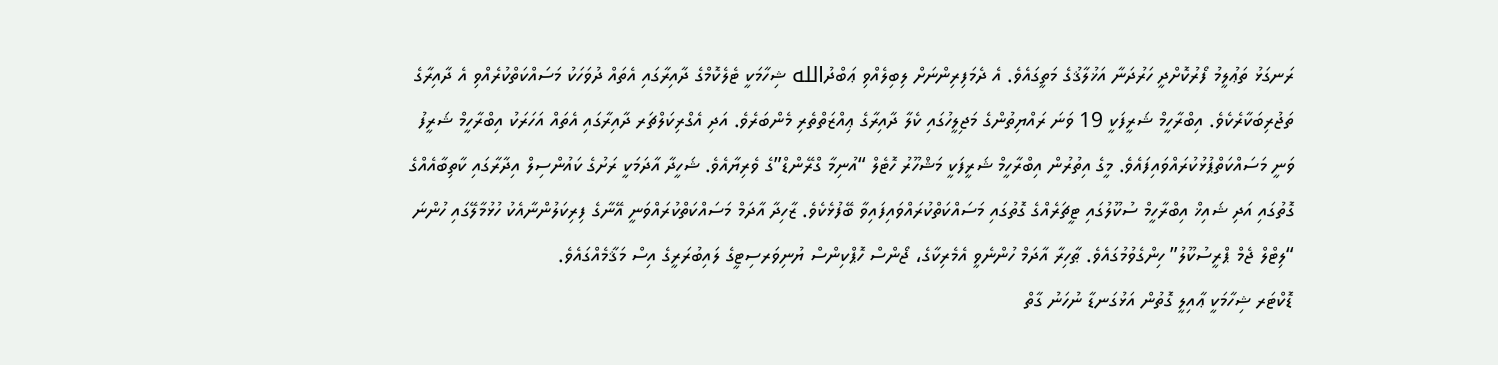ރަނގަޅު ތަޢުލީމު ފޯރުކޮށްދީ ހަރުދަނާ އަޚުލާޤުގެ މަތީގައެވެ. އެ ދެމަފިރިންނަށް ލިބިލެއްވި ޢަބްދުالله ޝިހާމަކީ ޓެލެކޮމްގެ ދާއިރާގައި އެތައް ދުވަހަކު މަސައްކަތްކުރެއްވި އެ ދާއިރާގެ ތަޖުރިބަކާރެކެވެ. އިބްރާހީމް ޝަރީފަކީ 19 ވަނަ ރައްޔިތުންގެ މަޖިލީހުގައި ކެލާ ދާއިރާގެ ޢިއްޒަތްތެރި މެންބަރެވެ. އަދި އެގްރިކަލްޗަރ ދާއިރާގައި އެތައް އަހަރަކު އިބްރާހީމް ޝަރީފު ވަނީ މަސައްކަތްޕުޅުކުރައްވައިފައެވެ. މީގެ އިތުރުން އިބްރާހީމް ޝަރީފަކީ މަޝްހޫރު ހޮޓެލް “އުނިމާ ގްރޭންޑް”ގެ ވެރިޔާއެވެ. ޝަހީދާ އާދަމަކީ ރަށުގެ ކައުންސިލް އިދާރާގައި ކާތިބާއެއްގެ ގޮތުގައި އަދި ޝައިޚް އިބްރާހީމް ސުކޫލުގައި ޓީޗަރެއްގެ ގޮތުގައި މަސައްކަތްކުރައްވައިފައިވާ ބޭފުޅެކެވެ. ޒާހިދާ އާދަމް މަސައްކަތްކުރައްވަނީ އޭނާގެ ފިރިކަލުންނާއެކު ހުޅުމާލޭގައި ހުންނަ “ލިޓްލް ޖެމް ޕްރީސުކޫލު” ހިންގެވުމުގައެވެ. ޠާހިރާ އާދަމް ހުންނެވީ އެމެރިކާގެ، ޖޯންސް ހޮޕްކިންސް ޔުނިވަރސިޓީގެ ލައިބުރަރީގެ އިސް މަޤާމެއްގައެވެ.
ޑޮކްޓަރ ޝިހާމަކީ ޢާއިލީ ގޮތުން އަޅުގަނޑާ ނުހަނު ގާތް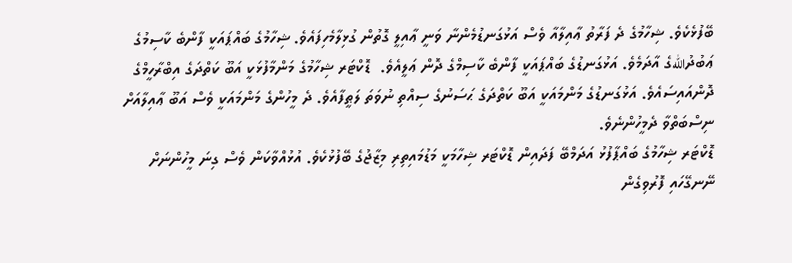ބޭފުޅެކެވެ. ޝިހާމުގެ ދެ ފަރާތު ޢާއިލާއާ ވެސް އަޅުގަނޑުމެންނާ ވަނީ ޢާއިލީ ގޮތުން ގުޅިލާމެހިފައެވެ. ޝިހާމުގެ ބައްޕައަކީ ފާންބެ ކާސިމުގެ ޢަބުދުاللهގެ އާދަމެވެ. އަޅުގަނޑުގެ ބައްޕައަކީ ފާންބެ ކާސިމްގެ ދޮން ޢަލީއެވެ.  ޑޮކްޓަރ ޝިހާމުގެ މަންމާފުޅަކީ އަބޫ ކަތްދަގެ އިބްރާހީމްގެ ދޮންއައިސައެވެ. އަޅުގަނޑުގެ މަންމައަކީ އަބޫ ކަތްދަގެ ޙަސަނުގެ ސިއްތި ނުވަތަ ލަޠީފާއެވެ. ދެ މީހުންގެ މަންމައަކީ ވެސް އަބޫ ޢާއިލާއަށް ނިސްބަތްވާ ދެމީހުންނެވެ.
ޑޮކްޓަރ ޝިހާމުގެ ބައްޕާފުޅު އަދަމްބޭ ފަދައިން ޑޮކްޓަރ ޝިހާމަކީ މަޑުމައިތިރި މިޒާޖުގެ ބޭފުޅުކެވެ. އުޅުއްވާކަން ވެސް ގިނަ މީހުންނަށް ނޭނގޭހައި ފޮރުވިގެން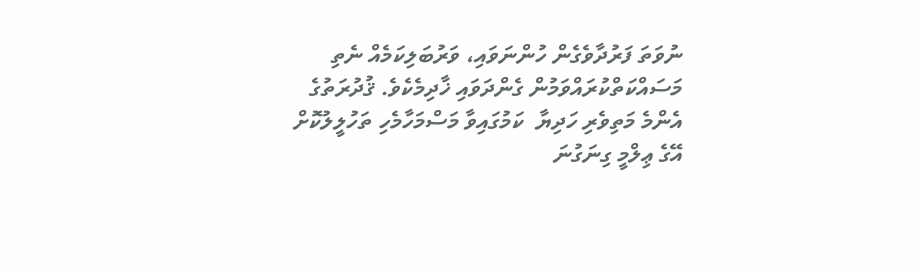ނުވަތަ ފަރުދާވެގެން ހުންނަވައި، ވަރުބަލިކަމެއް ނެތި މަސައްކަތްކުރައްވަމުން ގެންދަވައި ޚާދިމެކެވެ. ޤުދުރަތުގެ އެންމެ މަތިވެރި ހަދިޔާ  ކަމުގައިވާ މަސްމަހާމެހި ތަހުލީލުކޮށް އޭގެ ޢިލްމީ ގިނަގުނަ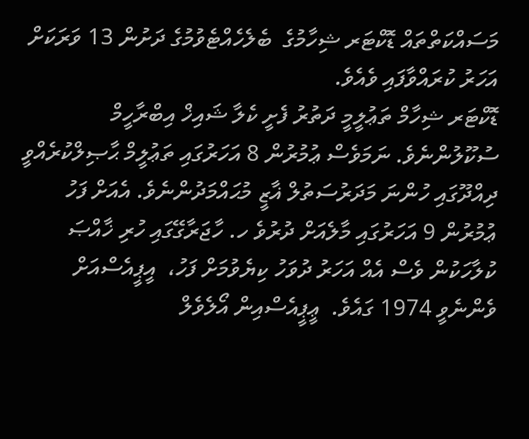މަސައްކަތްތައް ޑޮކްޓަރ ޝިހާމުގެ  ބެލެހެއްޓެވުމުގެ ދަށުން 13 ވަރަކަށް އަހަރު ކުރައްވާފައި ވެއެވެ.
ޑޮކްޓަރ ޝިހާމް ތަޢުލީމީ ދަތުރު ފެށީ ކެލާ ޝައިޚް އިބްރާހީމް ސުކޫލުންނެވެ. ނަމަވެސް ޢުމުރުން 8 އަހަރުގައި ތަޢުލީމް ޙާޞިލްކުރެއްވީ ދިއްދޫގައި ހުންނަ މަދަރުސަތުލް ޣާޒީ މުޙައްމަދުންނެވެ. އެއަށް ފަހު ޢުމުރުން 9 އަހަރުގައި މާލެއަށް ދުރުވެ ހ. ހާޖަރާގޭގައި ހުރި ޚާއްޞަ ކުލާހަކުން ވެސް އެއް އަހަރު ދުވަހު ކިޔެވުމަށް ފަހު،  އީޕީއެސްއަށް ވެންނެވީ 1974 ގައެވެ.  ޢީޕީއެސްއިން އޯލެވެލް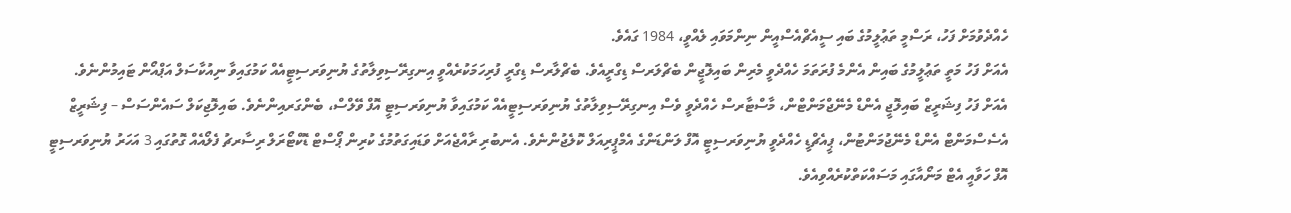ހެއްދެވުމަށް ފަހު، ރަސްމީ ތަޢުލީމުގެ ބައި ސީއެޗްއެސްއީން ނިންމަވައި ލެއްވީ، 1984 ގައެވެ.
އެއަށް ފަހު މަތީ ތަޢުލީމުގެ ބައިން އެންމެ ފުރަތަމަ ހެއްދެވީ މެރިން ބައިލޮޖީން ބެޗްލަރސް ޑިގްރީއެވެ. ބެޗްލާރސް ޑިގްރީ ފުރިހަމަކުރެއްވީ އިނގިރޭސިވިލާތުގެ ޔުނިވަރސިޓީއެއް ކަމުގައިވާ ނިއުކާސަލް އަޕްއޯން ޓައިމުންނެވެ. އެއަށް ފަހު ފިޝަރީޒް ބައިލޮޖީ އެންޑް މެނޭޖްމަންޓްން، މާސްޓާރސް ހެއްދެވީ ވެސް އިނގިރޭސިވިލާތުގެ ޔުނިވަރސިޓީއެއް ކަމުގައިވާ ޔުނިވަރސިޓީ އޮފް ވޭލްސް، ބެންގަރއިންނެވެ. ބައިލޮޖިކަލް ސައެންސަސް – ފިޝަރީޒް އެސެސްމަންޓް އެންޑް މެނޭޖުމަންޓުން، ޕީއެޗްޑީ ހެއްދެވީ ޔުނިވަރސިޓީ އޮފް ލަންޑަންގެ އެމްޕީރިއަލް ކޮލެޖުންނެވެ. އެނބުރި ރާއްޖެއަށް ވަޑައިގަތުމުގެ ކުރިން ޕޯސްޓް ޑޮކްޓޯރަލް ރިސާރޗު ފެލޯއެއް ގޮތުގައި 3 އަހަރު ޔުނިވަރސިޓީ އޮފް ހަވާއީ އެޓް މަނޯއާގައި މަސައްކަތްކުރެއްވިއެވެ.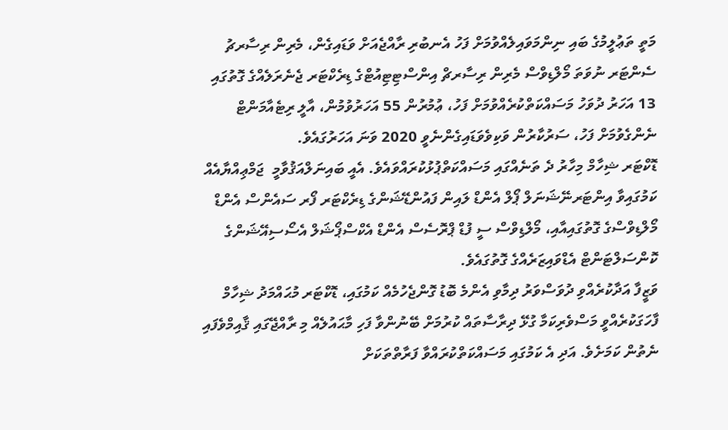މަތީ ތަޢުލީމުގެ ބައި ނިންމަވައިލެއްވުމަށް ފަހު އެނބުރި ރާއްޖެއަށް ވަޑައިގެން، މެރިން ރިސާރޗު ސެންޓަރ ނުވަތަ މޯލްޑިވްސް މެރިން ރިސާރޗް އިންސްޓިޓިއުޓްގެ ޑިރެކްޓަރ ޖެނެރަލެއްގެ ގޮތުގައި 13 އަހަރު ދުވަހު މަސައްކަތްކުރެއްވުމަށް ފަހު، ޢުމުރުން 55 އަހަރުވުމުން، އާލީ ރިޓެއާމަންޓް ނެންގެވުމަށް ފަހު، ސަރުކާރުން ވަކިވެވަޑައިގެންނެވީ 2020 ވަނަ އަހަރުގައެވެ.
ޑޮކްޓަރ ޝިހާމް މިހާރު ދެ ތަނެއްގައި މަސައްކަތްޕުޅުކުރައްވައެވެ. އެއީ ބައިނަލްއަޤުވާމީ  ޖަމްޢިއްޔާއެއް ކަމުގައިވާ އިންޓަރނޭޝަނަލް ޕޯލް އެންޑް ލައިން ފައުންޑޭޝަންގެ ޑިރެކްޓަރ ފޯރ ސައެންސް އެންޑް މޯލްޑިވްސްގެ ގޮތުގައިއާއި، މޯލްޑިވްސް ސީ ފުޑް ޕްރޮސެސް އެންޑް އެކްސްޕޯޝަލް އެސޯސިއޭޝަންގެ ކޮންސަލްޓަންޓް އެޑްވައިޒަރެއްގެ ގޮތުގައެވެ.
ވަޒީފާ އަދާކުރެއްވި ދުވަސްވަރު ދިމާވި އެންމެ ބޮޑު ގޮންޖެހުމެއް ކަމުގައި، ޑޮކްޓަރ މުޙައްމަދު ޝިހާމް ފާހަގަކުރެއްވީ މަސްވެރިކަމާ ގުޅޭ ދިރާސާތައް ކުރުމަށް ބޭނުންވާ ފަހި މާޙައުލެއް މި ރާއްޖޭގައި ޤާއިމްވެފައި ނެތުން ކަމަށެވެ. އަދި އެ ކަމުގައި މަސައްކަތްކުރައްވާ ފަރާތްތަކަށް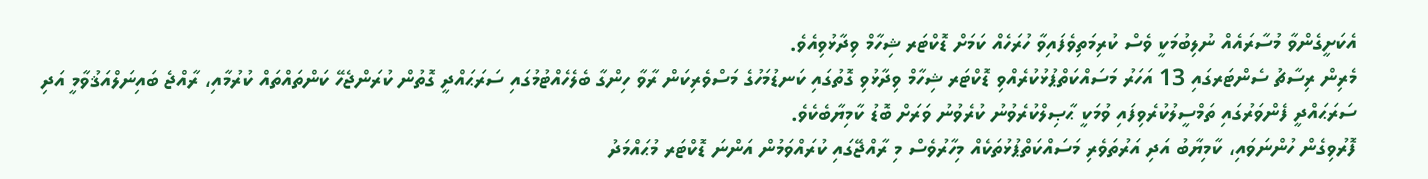އެކަށީގެންވާ މުސާރައެއް ނުލިބުމަކީ ވެސް ކުރިމަތިވެފައިވާ ހުރަހެއް ކަމަށް ޑޮކްޓަރ ޝިހާމް ވިދާޅުވިއެވެ.
މެރިން ރިސާޗު ސެންޓަރގައި 13 އަހަރު މަސައްކަތްޕުޅުކުރެއްވި ޑޮކްޓަރ ޝިހާމް ވިދާޅުވި ގޮތުގައި ކަނޑުމަހުގެ މަސްވެރިކަން ރާވާ ހިންގާ ބެލެހެއްޓުމުގައި ސަރަޙައްދީ ގޮތުން ކުރަންޖެހޭ ކަންތައްތައް ކުރުމާއި، ރާއްޖެ ބައިނަލްއަޤުވާމީ އަދި ސަރަޙައްދީ ފެންވަރުގައި ތަމްސީލުކުރެވިފައި ވުމަކީ ޙާޞިލްކުރެވުނު ކުރެވުނު ވަރަށް ބޮޑު ކާމިޔާބެކެވެ.
ފޮރުވިގެން ހުންނަވައި، ކާމިޔާބު އަދި އަރުތަވެރި މަސައްކަތްޕުޅުތަކެއް މިހާރުވެސް މި ރާއްޖޭގައި ކުރައްވަމުން އަންނަ ޑޮކްޓަރ މުޙައްމަދު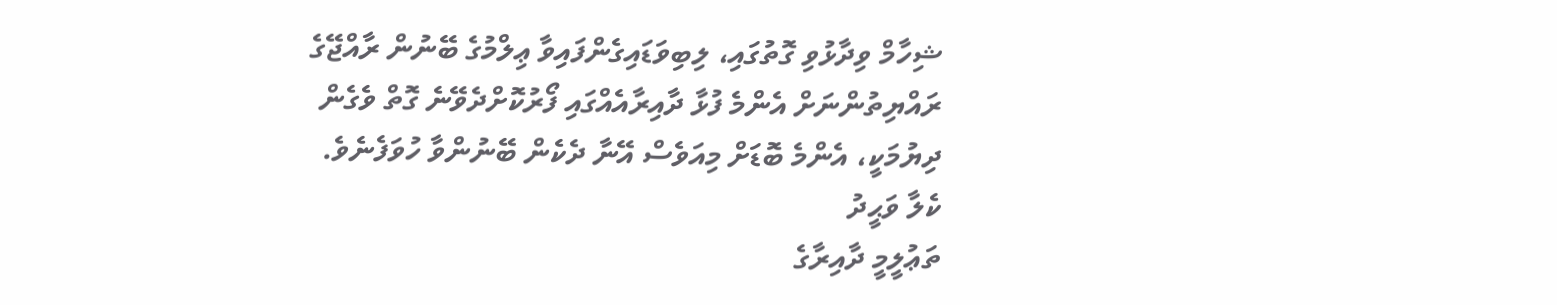ޝިހާމް ވިދާޅުވި ގޮތުގައި، ލިބިވަޑައިގެންފައިވާ ޢިލްމުގެ ބޭނުން ރާއްޖޭގެ ރައްޔިތުންނަށް އެންމެ ފުޅާ ދާއިރާއެއްގައި ފޯރުކޮށްދެވޭނެ ގޮތް ވެގެން ދިޔުމަކީ، އެންމެ ބޮޑަށް މިއަވެސް އޭނާ ދެކެން ބޭނުންވާ ހުވަފެނެވެ.
ކެލާ ވަޙީދު
ތަޢުލީމީ ދާއިރާގެ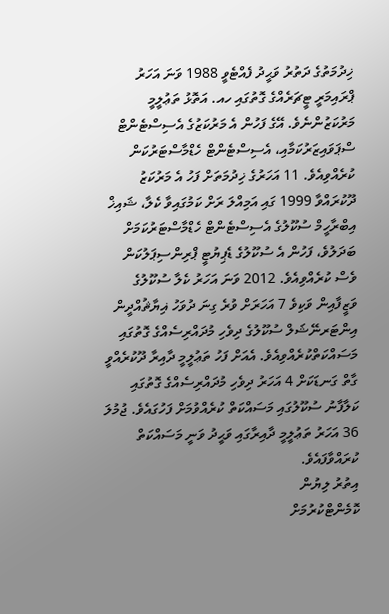ޚިދުމަތުގެ ދަތުރު ވަޙީދު ފެއްޓެވީ 1988 ވަނަ އަހަރު ޕްރައިމަރީ ޓީޗަރެއްގެ ގޮތުގައި ހއ. އަތޮޅު ތަޢުލީމީ މަރުކަޒުންނެވެ. އޭގެ ފަހުން އެ މަރުކަޒުގެ އެސިސްޓެންޓް ސްޕަވައިޒަރުކަމާއި، އެސިސްޓެންޓް ހެޑްމާސްޓަރުކަން ކުރެއްވިއެވެ. 11 އަހަރުގެ ޚިދުމަތަށް ފަހު އެ މަރުކަޒު ދޫކުރައްވާ 1999 ގައި އަމިއްލަ ރަށް ކަމުގައިވާ ކެލާ، ޝައިޚް އިބްރާހީމް ސުކޫލުގެ އެސިސްޓެންޓް ހެޑްމާސްޓަރުކަމަށް ބަދަލުވެ، ފަހުން އެ ސުކޫލުގެ ޑެޕިޔުޓީ ޕްރިންސިޕަލުކަން ވެސް ކުރެއްވިއެވެ. 2012 ވަނަ އަހަރު ކެލާ ސުކޫލުގެ ވަޒީފާއިން ވަކިވެ 7 އަހަރަށް ވުރެ ގިނަ ދުވަހު ޣިޔާޘުއްދީން އިންޓަރނޭޝަލް ސުކޫލުގެ ދިވެހި މުދައްރިސެއްގެ ގޮތުގައި މަސައްކަތްކުރެއްވިއެވެ. އެއަށް ފަހު ތަޢުލީމީ ދާއިރާ ދޫކުރެއްވީ ގާތް ގަނޑަކަށް 4 އަހަރު ދިވެހި މުދައްރިސެއްގެ ގޮތުގައި ކަލާފާނު ސުކޫލުގައި މަސައްކަތް ކުރެއްވުމަށް ފަހުގައެވެ. ޖުމުލަ 36 އަހަރު ތަޢުލީމީ ދާއިރާގައި ވަޙީދު ވަނީ މަސައްކަތް ކުރައްވާފައެވެ.
އިތުރު ލިޔުން
ކޮމެންޓްކުރުމަށް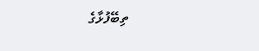ތިބޭފުޅާގެ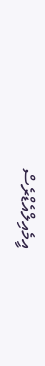އީމެއިލްއެޑްރެސް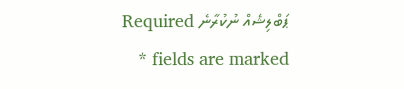ޕަބްލިޝެއް ނުކުރާނެ Required fields are marked *